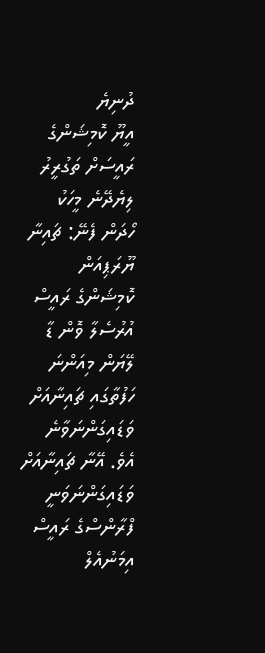ދުނިޔެ
އީޔޫ ކޮމިޝަންގެ ރައީސަށް ތަގުރީރު ލިޔެދޭނެ މީހަކު ހޯދަން ފެނޭ: ޗައިނާ
ޔޫރަޕިއަން ކޮމިޝަންގެ ރައީސް އުރުސެލާ ވޮން ޑާ ލޭޔަން މިއަންނަ ހަފުތާގައި ޗައިނާއަށް ވަޑައިގަންނަވާނެ އެވެ. އޭނާ ޗައިނާއަށް ވަޑައިގަންނަވަނީ ފްރާންސްގެ ރައީސް އިމަނުއެލް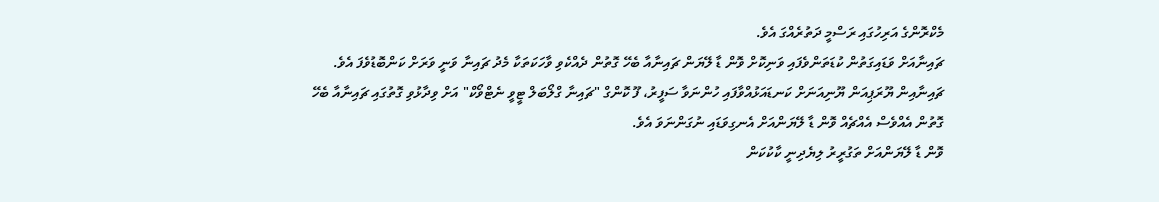މެކްރޮންގެ އަރިހުގައި ރަސްމީ ދަތުރެއްގަ އެވެ.
ޗައިނާއަށް ވަޑައިގަތުން ކުޑަތަންވެފައި ވަނިކޮށް ވޮން ޑާ ލޭޔަން ޗައިނާއާ ބެހޭ ގޮތުން ދެއްކެވި ވާހަކަތަކާ މެދު ޗައިނާ ވަނީ ވަރަށް ކަންބޮޑުވެފަ އެވެ.
ޗައިނާއިން ޔޫރަޕިއަން ޔޫނިއަނަށް ކަނޑައަޅުއްވާފައި ހުންނަވާ ސަފީރު، ފޫ ކޮންގް "ޗައިނާ ގްލޯބަލް ޓީވީ ނެޓްވޯކް" އަށް ވިދާޅުވި ގޮތުގައި ޗައިނާއާ ބެހޭ ގޮތުން އެއްވެސް އެއްޗެއް ވޮން ޑާ ލޭޔަންއަށް އެނގިވަޑައި ނުގަންނަވަ އެވެ.
ވޮން ޑާ ލޭޔަންއަށް ތަގުރީރު ލިޔެދިނީ ކާކުކަން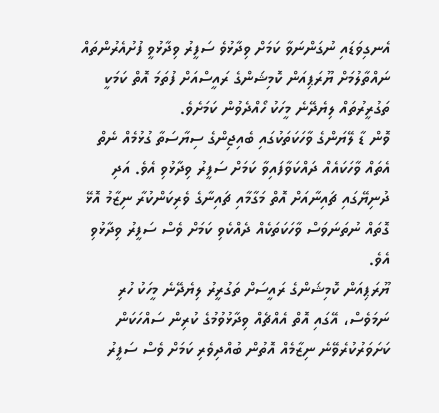އެނގިވަޑައި ނުގަންނަވާ ކަމަށް ވިދާޅުވެ ސަފީރު ވިދާޅުވީ ފުށުއެރުންތައް ނައްތާލުމަށް ޔޫރަޕިއަން ކޮމިޝަންގެ ރައީސްއަށް ފުތަމަ އޮތް ކަމަކީ ތަގުރީރުތައް ލިޔެދޭނެ މީހަކު ހޯއްދެވުން ކަމަށެވެ.
ވޮން ޑާ ލޭޔަންގެ ވާހަކަތަކުގައި ބެއިޖިންގެ ސިޔާސަތާ ގުޅުމެއް ނެތް އެތައް ވާހަކައެއް ދައްކަވާފައިވާ ކަމަށް ސަފީރު ވިދާޅުވި އެވެ. އަދި ދުނިޔޭގައި ޗައިނާއަށް އޮތް މަގާމާއި ޗައިނާގެ ވެރިކަންކުރާ ނިޒާމު އޮޅޭ ގޮތައް ނުތަނަވަސް ވާހަކަތަކެއް ދެއްކެވި ކަމަށް ވެސް ސަފީރު ވިދާޅުވި އެވެ.
ޔޫރަޕިއަން ކޮމިޝަންގެ ރައީސަށް ތަގުރީރު ލިޔެދޭނެ މީހަކު ހުރި ނަމަވެސް، އޭގައި އޮތް އެއްޗެއް ވިދާޅުވުމުގެ ކުރިން ސައްހަކަން ކަށަވަރުކުރެވޭނެ ނިޒާމެއް އޮތުން ބުއްދިވެރި ކަމަށް ވެސް ސަފީރު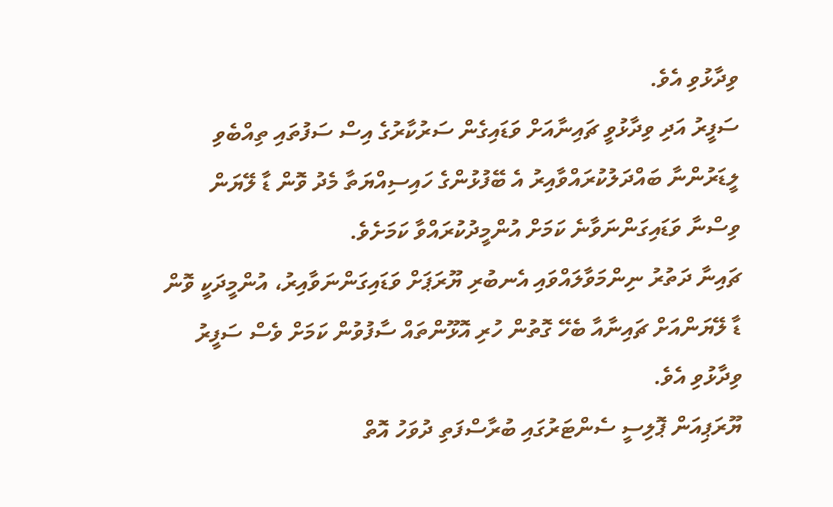ވިދާޅުވި އެވެ.
ސަފީރު އަދި ވިދާޅުވީ ޗައިނާއަށް ވަޑައިގެން ސަރުކާރުގެ އިސް ސަފުތައި ތިއްބެވި ލީޑަރުންނާ ބައްދަލުކުރައްވާއިރު އެ ބޭފުޅުންގެ ހައިސިއްޔަތާ މެދު ވޮން ޑާ ލޭޔަން ވިސްނާ ވަޑައިގަންނަވާނެ ކަމަށް އުންމީދުކުރައްވާ ކަމަށެވެ.
ޗައިނާ ދަތުރު ނިންމަވާލައްވައި އެނބުރި ޔޫރަޕަށް ވަޑައިގަންނަވާއިރު، އުންމީދަކީ ވޮން ޑާ ލޭޔަންއަށް ޗައިނާއާ ބެހޭ ގޮތުން ހުރި އޮޅޫންތައް ސާފުވުން ކަމަށް ވެސް ސަފީރު ވިދާޅުވި އެވެ.
ޔޫރަޕިއަން ޕޮލިސީ ސެންޓަރުގައި ބުރާސްފަތި ދުވަހު އޮތް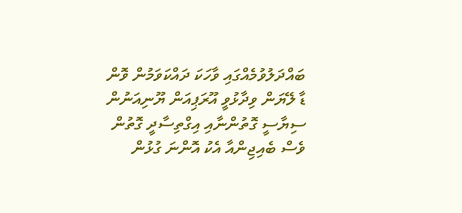ބައްދަލުވުމެއްގައި ވާހަކަ ދައްކަވަމުން ވޮން ޑާ ލޭޔަން ވިދާޅުވީ އޫރަޕިއަން ޔޫނިއަނުން ސިޔާސީ ގޮތުންނާއި އިގްތިސާދީ ގޮތުން ވެސް ބެއިޖިންއާ އެކު އޮންނަ ގުޅުން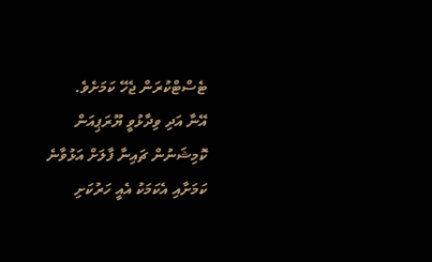ޓެސްޓްކުރަން ޖެހޭ ކަމަށެވެ.
އޭނާ އަދި ވިދާޅުވީ ޔޫރަޕިއަން ކޮމިޝަނުން ޗައިނާ ފާލަށް އަޅުވާނެ ކަމަށާއި އެކަމަކު އެއީ ހަރުކަށި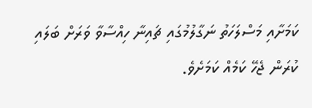ކަމަށާއި މަސްލަހަތު ނަގާލުމުގައި ޗައިނާ ހިއްސާވާ ވަރަށް ބަލައި ކުރަން ޖެހޭ ކަމެއް ކަމަށެވެ.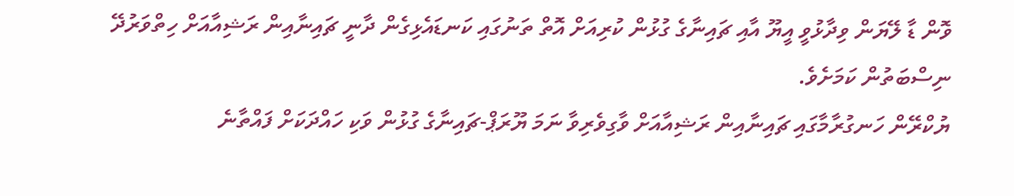ވޮން ޑާ ލޭޔަން ވިދާޅުވީ އީޔޫ އާއި ޗައިނާގެ ގުޅުން ކުރިއަށް އޮތް ތަނުގައި ކަނޑައެޅިގެން ދާނީ ޗައިނާއިން ރަޝިއާއަށް ހިތްވަރުދޭ ނިސްބަތުން ކަމަށެވެ.
ޔުކްރޭން ހަނގުރާމާގައި ޗައިނާއިން ރަޝިއާއަށް ވާގިވެރިވާ ނަމަ ޔޫރަޕް-ޗައިނާގެ ގުޅުން ވަކި ހައްދަކަށް ފައްތާނެ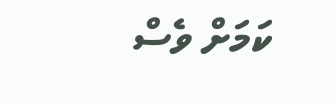ކަމަށް ވެސް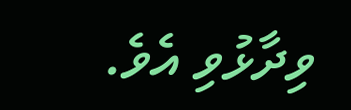ވިދާޅުވި އެވެ.